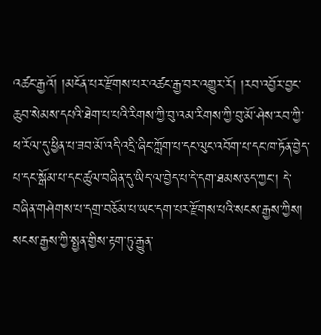འཚང་རྒྱའོ། །མངོན་པར་རྫོགས་པར་འཚང་རྒྱ་བར་འགྱུར་རོ། །རབ་འབྱོར་བྱང་ཆུབ་སེམས་དཔའི་ཐེག་པ་པའི་རིགས་ཀྱི་བུ་འམ་རིགས་ཀྱི་བུ་མོ་ཤེས་རབ་ཀྱི་ཕ་རོལ་དུ་ཕྱིན་པ་ཟབ་མོ་འདི་འདྲི་ཞིང་ཀློག་པ་དང་ལུང་འབོག་པ་དང་ཁ་ཏོན་བྱེད་པ་དང་སྒོམ་པ་དང་ཚུལ་བཞིན་དུ་ཡིད་ལ་བྱེད་པ་དེ་དག་ཐམས་ཅད་ཀྱང་། དེ་བཞིན་གཤེགས་པ་དགྲ་བཅོམ་པ་ཡང་དག་པར་རྫོགས་པའི་སངས་རྒྱས་ཀྱིས། སངས་རྒྱས་ཀྱི་སྤྱན་གྱིས་རྟག་ཏུ་རྒྱུན་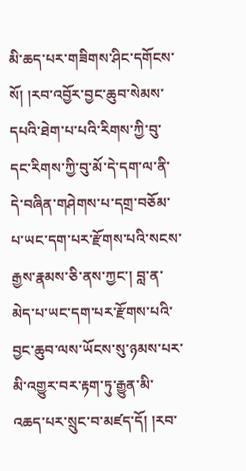མི་ཆད་པར་གཟིགས་ཤིང་དགོངས་སོ། །རབ་འབྱོར་བྱང་ཆུབ་སེམས་དཔའི་ཐེག་པ་པའི་རིགས་ཀྱི་བུ་དང་རིགས་ཀྱི་བུ་མོ་དེ་དག་ལ་ནི་དེ་བཞིན་གཤེགས་པ་དགྲ་བཅོམ་པ་ཡང་དག་པར་རྫོགས་པའི་སངས་རྒྱས་རྣམས་ཅི་ནས་ཀྱང་། བླ་ན་མེད་པ་ཡང་དག་པར་རྫོགས་པའི་བྱང་ཆུབ་ལས་ཡོངས་སུ་ཉམས་པར་མི་འགྱུར་བར་རྟག་ཏུ་རྒྱུན་མི་འཆད་པར་སྲུང་བ་མཛད་དོ། །རབ་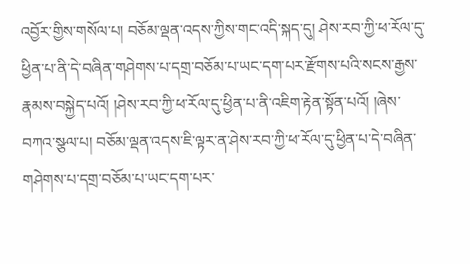འབྱོར་གྱིས་གསོལ་པ། བཅོམ་ལྡན་འདས་ཀྱིས་གང་འདི་སྐད་དུ། ཤེས་རབ་ཀྱི་ཕ་རོལ་དུ་ཕྱིན་པ་ནི་དེ་བཞིན་གཤེགས་པ་དགྲ་བཅོམ་པ་ཡང་དག་པར་རྫོགས་པའི་སངས་རྒྱས་རྣམས་བསྐྱེད་པའོ། །ཤེས་རབ་ཀྱི་ཕ་རོལ་དུ་ཕྱིན་པ་ནི་འཇིག་རྟེན་སྟོན་པའོ། །ཞེས་བཀའ་སྩལ་པ། བཅོམ་ལྡན་འདས་ཇི་ལྟར་ན་ཤེས་རབ་ཀྱི་ཕ་རོལ་དུ་ཕྱིན་པ་དེ་བཞིན་གཤེགས་པ་དགྲ་བཅོམ་པ་ཡང་དག་པར་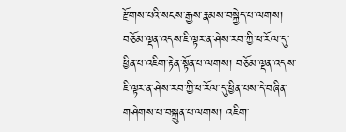རྫོགས་པའི་སངས་རྒྱས་རྣམས་བསྐྱེད་པ་ལགས། བཅོམ་ལྡན་འདས་ཇི་ལྟར་ན་ཤེས་རབ་ཀྱི་ཕ་རོལ་དུ་ཕྱིན་པ་འཇིག་རྟེན་སྟོན་པ་ལགས། བཅོམ་ལྡན་འདས་ཇི་ལྟར་ན་ཤེས་རབ་ཀྱི་ཕ་རོལ་དུ་ཕྱིན་པས་དེ་བཞིན་གཤེགས་པ་བསྐྲུན་པ་ལགས། འཇིག་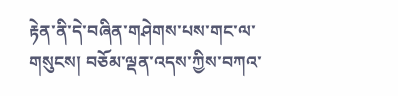རྟེན་ནི་དེ་བཞིན་གཤེགས་པས་གང་ལ་གསུངས། བཅོམ་ལྡན་འདས་ཀྱིས་བཀའ་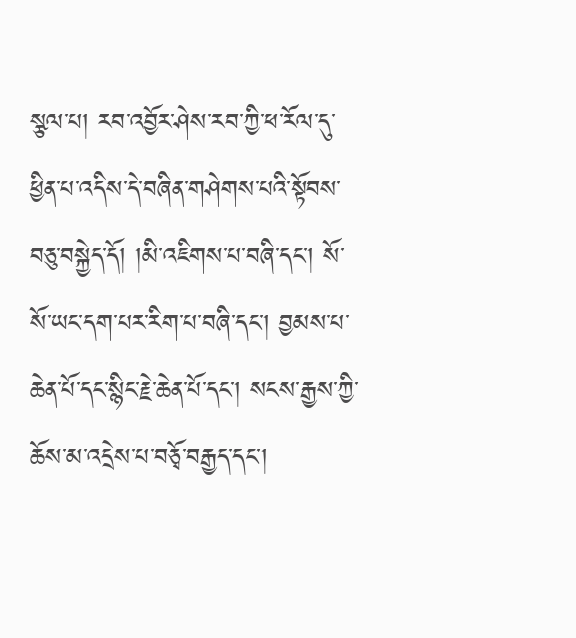སྩལ་པ། རབ་འབྱོར་ཤེས་རབ་ཀྱི་ཕ་རོལ་དུ་ཕྱིན་པ་འདིས་དེ་བཞིན་གཤེགས་པའི་སྟོབས་བཅུ་བསྐྱེད་དོ། །མི་འཇིགས་པ་བཞི་དང་། སོ་སོ་ཡང་དག་པར་རིག་པ་བཞི་དང་། བྱམས་པ་ཆེན་པོ་དང་སྙིང་རྗེ་ཆེན་པོ་དང་། སངས་རྒྱས་ཀྱི་ཆོས་མ་འདྲེས་པ་བཅྭོ་བརྒྱད་དང་།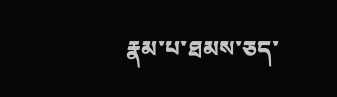རྣམ་པ་ཐམས་ཅད་